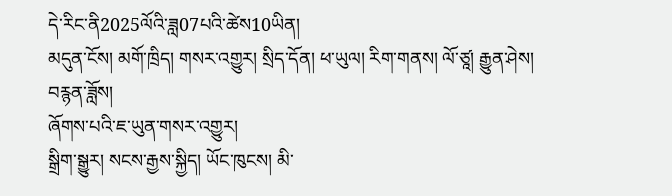དེ་རིང་ནི2025ལོའི་ཟླ07པའི་ཚེས10ཡིན།
མདུན་ངོས། མགོ་ཁྲིད། གསར་འགྱུར། སྲིད་དོན། ཕ་ཡུལ། རིག་གནས། ལོ་ཙཱ། རྒྱུན་ཤེས། བརྙན་ཟློས།
ཞོགས་པའི་ཇ་ཡུན་གསར་འགྱུར།
སྒྲིག་སྒྱུར། སངས་རྒྱས་སྐྱིད། ཡོང་ཁུངས། མི་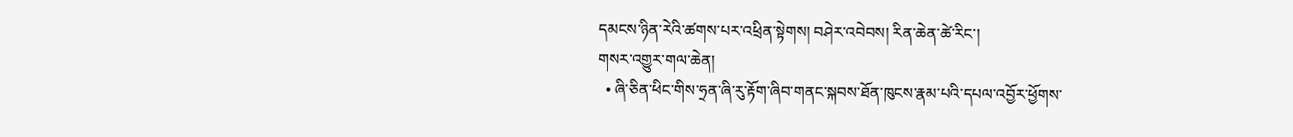དམངས་ཉིན་རེའི་ཚགས་པར་འཕྲིན་སྟེགས། བཤེར་འབེབས། རིན་ཆེན་ཚེ་རིང་།
གསར་འགྱུར་གལ་ཆེན།
  • ཞི་ཅིན་ཕིང་གིས་ཧྲན་ཞི་རུ་རྟོག་ཞིབ་གནང་སྐབས་ཐོན་ཁུངས་རྣམ་པའི་དཔལ་འབྱོར་ཕྱོགས་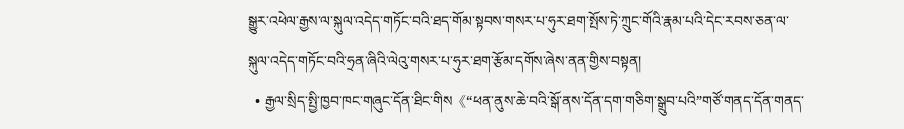སྒྱུར་འཕེལ་རྒྱས་ལ་སྐུལ་འདེད་གཏོང་བའི་ཐད་གོམ་སྟབས་གསར་པ་ཧུར་ཐག་སྤོས་ཏེ་ཀྲུང་གོའི་རྣམ་པའི་དེང་རབས་ཅན་ལ་སྐུལ་འདེད་གཏོང་བའི་ཧྲན་ཞིའི་ལེའུ་གསར་པ་ཧུར་ཐག་རྩོམ་དགོས་ཞེས་ནན་གྱིས་བསྟན།
  • རྒྱལ་སྲིད་སྤྱི་ཁྱབ་ཁང་གཞུང་དོན་ཐིང་གིས《“ཕན་ནུས་ཆེ་བའི་སྒོ་ནས་དོན་དག་གཅིག་སྒྲུབ་པའི”གཙོ་གནད་དོན་གནད་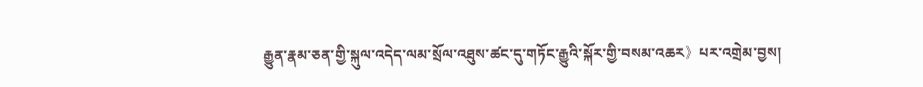རྒྱུན་རྣམ་ཅན་གྱི་སྐུལ་འདེད་ལམ་སྲོལ་འཐུས་ཚང་དུ་གཏོང་རྒྱུའི་སྐོར་གྱི་བསམ་འཆར》པར་འགྲེམ་བྱས།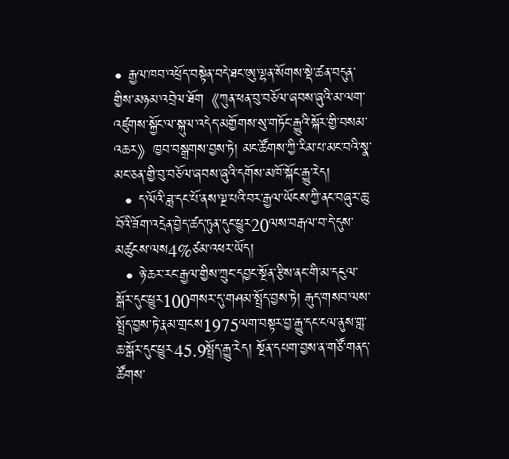• རྒྱལ་ཁབ་འཕྲོད་བསྟེན་བདེ་ཐང་ཨུ་ལྷན་སོགས་སྡེ་ཚན་བདུན་གྱིས་མཉམ་འབྲེལ་ཐོག《ཀུན་ཕན་བུ་བཅོལ་ཞབས་ཞུའི་མ་ལག་འཛུགས་སྐྱོང་ལ་སྐུལ་འདེད་མགྱོགས་སུ་གཏོང་རྒྱུའི་སྐོར་གྱི་བསམ་འཆར》ཁྱབ་བསྒྲགས་བྱས་ཏེ། མང་ཚོགས་ཀྱི་རིམ་པ་མང་བའི་སྣ་མང་ཅན་གྱི་བུ་བཅོལ་ཞབས་ཞུའི་དགོས་མཁོ་སྐོང་རྒྱུ་རེད།
  • ད་ལོའི་ཟླ་དང་པོ་ནས་ལྔ་པའི་བར་རྒྱལ་ཡོངས་ཀྱི་ནང་བཞུར་ཆུ་བོའི་ཟོག་འདྲེན་བྱེད་ཚད་ཏུན་དུང་ཕྱུར20ལས་བརྒལ་བ་དེ་དུས་མཚུངས་ལས4%ཙམ་འཕར་ཡོད།
  • ཉེ་ཆར་རང་རྒྱལ་གྱིས་ཀྲུང་དབྱང་སྔོན་རྩིས་ནང་གི་མ་དངུལ་སྒོར་དུང་ཕྱུར100གསར་དུ་གཤམ་སྤྲོད་བྱས་ཏེ། རྒུད་གསབ་ལས་སྤྲོད་བྱས་ཏེ་རྣམ་གྲངས1975ལག་བསྟར་བྱ་རྒྱུ་དང་ངལ་ནུས་གླ་ཆ་སྒོར་དུང་ཕྱུར45.9སྤྲོད་རྒྱུ་རེད། སྔོན་དཔག་བྱས་ན་གཙོ་གནད་ཚོགས་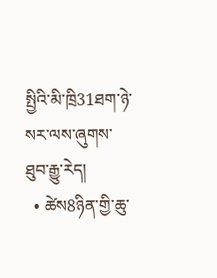སྤྱིའི་མི་ཁྲི31ཐག་ཉེ་སར་ལས་ཞུགས་ཐུབ་རྒྱུ་རེད།
  • ཚེས8ཉིན་གྱི་ཆུ་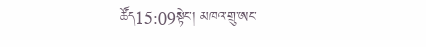ཚོད15:09སྟེང་། མཁའ་གྲུ་ཨང་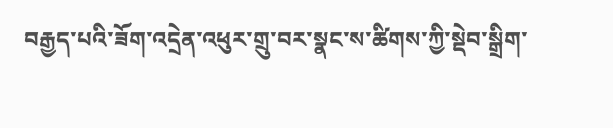བརྒྱད་པའི་ཟོག་འདྲེན་འཕུར་གྲུ་བར་སྣང་ས་ཚིགས་ཀྱི་སྡེབ་སྒྲིག་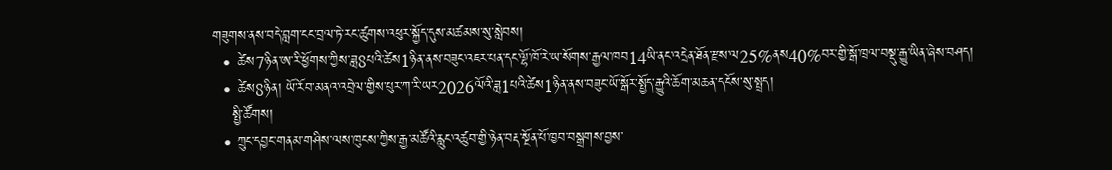གཟུགས་ནས་བདེ་བླག་ངང་བྲལ་ཏེ་རང་ཚུགས་འཕུར་སྐྱོད་དུས་མཚམས་སུ་སླེབས།
  • ཚེས7ཉིན་ཨ་རི་ཕྱོགས་ཀྱིས་ཟླ8པའི་ཚེས1ཉིན་ནས་བཟུང་འཇར་པན་དང་ལྷོ་ཁོ་རེ་ཡ་སོགས་རྒྱལ་ཁབ14ཡི་ནང་འདྲེན་ཐོན་རྫས་ལ25%ནས40%བར་གྱི་སྒོ་ཁྲལ་བསྡུ་རྒྱུ་ཡིན་ཞེས་བཤད།
  • ཚེས8ཉིན། ཡོ་རོབ་མནའ་འབྲེལ་གྱིས་པུར་ཀ་རི་ཡར2026ལོའི་ཟླ1པའི་ཚེས1ཉིན་ནས་བཟུང་ཡོ་སྒོར་སྤྱོད་རྒྱུའི་ཆོག་མཆན་དངོས་སུ་སྤྲད།
    སྤྱི་ཚོགས།
  • ཀྲུང་དབྱང་གནམ་གཤིས་ལས་ཁུངས་ཀྱིས་རྒྱ་མཚོའི་རླུང་འཚུབ་གྱི་ཉེན་བརྡ་སྔོན་པོ་ཁྱབ་བསྒྲགས་བྱས་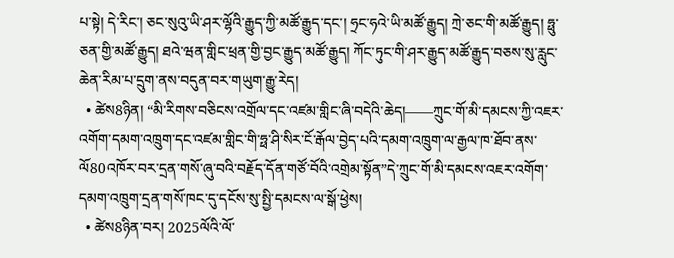པ་སྟེ། དེ་རིང་། ཅང་སུའུ་ཡི་ཤར་ལྷོའི་རྒྱུད་ཀྱི་མཚོ་རྒྱུད་དང་། ཧྲང་ཧའེ་ཡི་མཚོ་རྒྱུད། ཀྲེ་ཅང་གི་མཚོ་རྒྱུད། ཧྥུ་ཅན་གྱི་མཚོ་རྒྱུད། ཐའེ་ཝན་གླིང་ཕྲན་གྱི་བྱང་རྒྱུད་མཚོ་རྒྱུད། ཀོང་ཏུང་གི་ཤར་རྒྱུད་མཚོ་རྒྱུད་བཅས་སུ་རླུང་ཆེན་རིམ་པ་དྲུག་ནས་བདུན་བར་གཡུག་རྒྱུ་རེད།
  • ཚེས8ཉིན། “མི་རིགས་བཅིངས་འགྲོལ་དང་འཛམ་གླིང་ཞི་བདེའི་ཆེད།——ཀྲུང་གོ་མི་དམངས་ཀྱི་འཇར་འགོག་དམག་འཁྲུག་དང་འཛམ་གླིང་གི་ཧྥ་ཤི་སིར་ངོ་རྒོལ་བྱེད་པའི་དམག་འཁྲུག་ལ་རྒྱལ་ཁ་ཐོབ་ནས་ལོ80འཁོར་བར་དྲན་གསོ་ཞུ་བའི་བརྗོད་དོན་གཙོ་བོའི་འགྲེམ་སྟོན”དེ་ཀྲུང་གོ་མི་དམངས་འཇར་འགོག་དམག་འཁྲུག་དྲན་གསོ་ཁང་དུ་དངོས་སུ་སྤྱི་དམངས་ལ་སྒོ་ཕྱེས།
  • ཚེས8ཉིན་བར། 2025ལོའི་ལོ་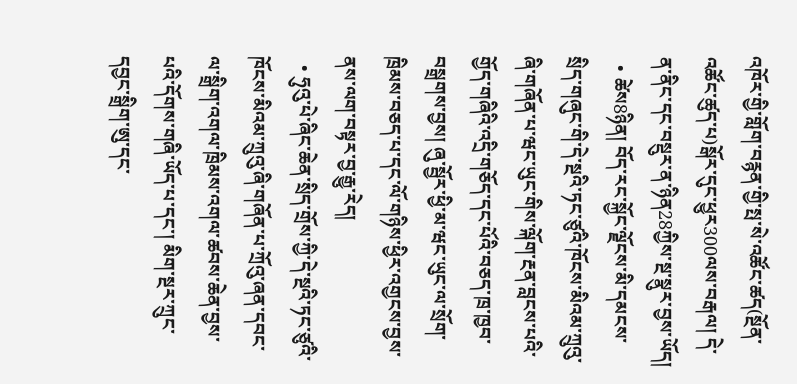འཁོར་གྱི་གློག་བརྙན་གྱི་སྤ་སེ་འཚོང་ཚད(སྔོན་འཚོང་ཚུད་པ)སྒོར་དུང་ཕྱུར300ལས་བརྒལ། དེ་ན་ནིང་དང་བསྡུར་ན་ཉིན28ཀྱིས་སྔ་སྣུར་བྱས་ཡོད།
  • ཚེས8ཉིན། བོད་རང་སྐྱོང་ལྗོངས་མི་དམངས་སྲིད་གཞུང་གི་དེ་སྔའི་ཏང་ཙུའི་ཁོངས་མིའམ་ཀྲུའུ་ཞི་གཞོན་པ་ཝང་ཡུང་གིས་ལྐོག་རྔན་བླངས་པའི་གྱོད་གཞིའི་འདྲི་གཅོད་དང་པོའི་བཅད་ཁྲ་ཁྱབ་བསྒྲགས་བྱས། ཞུ་སྦྱོར་ཕྱི་མ་ཝང་ཡུང་ལ་སྲོག་ཁྲིམས་བཅད་པ་དང་ལོ་གཉིས་ཕྱིར་འགྱངས་བྱས་ནས་ལག་བསྟར་བྱ་རྒྱུ་རེད།
  • ཧུའུ་པེ་ཞིང་ཆེན་སྲིད་གྲོས་ཀྱི་དེ་སྔའི་ཏང་ཙུའི་ཁོངས་མིའམ་ཀྲུའུ་ཞི་གཞོན་པ་ཀྲོའུ་ཞན་དབང་ལ་སྒྲིག་འགལ་ཁྲིམས་འགལ་ཚབས་ཆེན་བྱས་པའི་དོགས་གཞི་ཡོད་པ་དང་། མིག་སྔར་ཀྲུང་དབྱང་སྒྲིག་ཨུ་དང་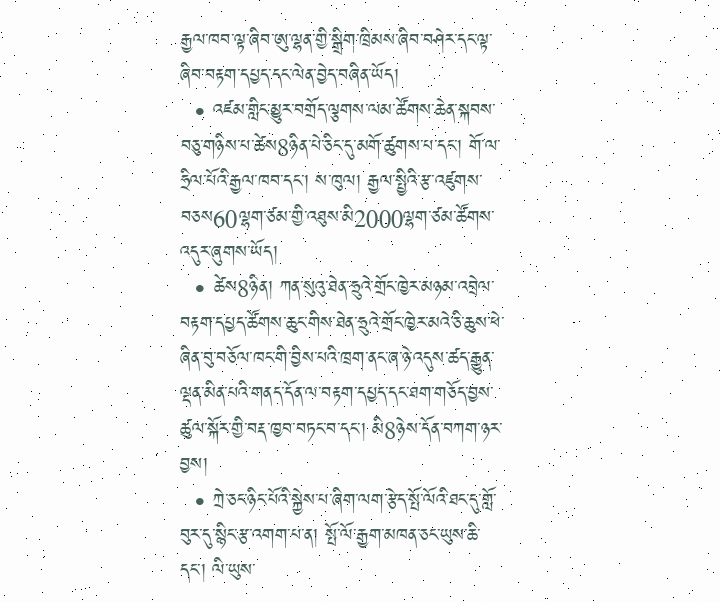རྒྱལ་ཁབ་ལྟ་ཞིབ་ཨུ་ལྷན་གྱི་སྒྲིག་ཁྲིམས་ཞིབ་བཤེར་དང་ལྟ་ཞིབ་བརྟག་དཔྱད་དང་ལེན་བྱེད་བཞིན་ཡོད།
  • འཛམ་གླིང་མྱུར་བགྲོད་ལྕགས་ལམ་ཚོགས་ཆེན་སྐབས་བཅུ་གཉིས་པ་ཚེས8ཉིན་པེ་ཅིང་དུ་མགོ་ཚུགས་པ་དང་། གོ་ལ་ཧྲིལ་པོའི་རྒྱལ་ཁབ་དང་། ས་ཁུལ། རྒྱལ་སྤྱིའི་རྩ་འཛུགས་བཅས60ལྷག་ཙམ་གྱི་འཐུས་མི2000ལྷག་ཙམ་ཚོགས་འདུར་ཞུགས་ཡོད།
  • ཚེས8ཉིན། ཀན་སུའུ་ཐེན་ཧྲུའེ་གྲོང་ཁྱེར་མཉམ་འབྲེལ་བརྟག་དཔྱད་ཚོགས་ཆུང་གིས་ཐེན་ཧྲུའེ་གྲོང་ཁྱེར་མའེ་ཅི་ཆུས་ཕེ་ཞིན་བུ་བཅོལ་ཁང་གི་བྱིས་པའི་ཁྲག་ནང་ཞ་ཉེ་འདུས་ཚད་རྒྱུན་ལྡན་མིན་པའི་གནད་དོན་ལ་བརྟག་དཔྱད་དང་ཐག་གཅོད་བྱས་ཚུལ་སྐོར་གྱི་བརྡ་ཁྱབ་བཏང་བ་དང་། མི8ཉེས་དོན་བཀག་ཉར་བྱས།
  • ཀྲེ་ཅང་ཉིང་པོའི་སྐྱེས་པ་ཞིག་ལག་རྩེད་སྤོ་ལོའི་ཐང་དུ་གློ་བུར་དུ་སྙིང་རྩ་འགག་པ་ན། སྤོ་ལོ་རྒྱག་མཁན་ཅང་ཡུས་ཆི་དང་། ལི་ཡུས་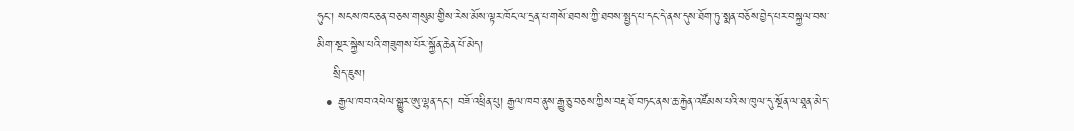ཧུང་། སངས་ཁང་ཅན་བཅས་གསུམ་གྱིས་རེས་མོས་ལྟར་ཁོང་ལ་དྲན་པ་གསོ་ཐབས་ཀྱི་ཐབས་སྤྱད་པ་དང་དེ་ནས་དུས་ཐོག་ཏུ་སྨན་བཅོས་བྱེད་པར་བསྐྱལ་བས་མིག་སྔར་སྐྱེས་པའི་གཟུགས་པོར་སྐྱོན་ཆེན་པོ་མེད།
    སྲིད་ཇུས།
  • རྒྱལ་ཁབ་འཕེལ་སྒྱུར་ཨུ་ལྷན་དང་། བཟོ་འཕྲིན་པུ། རྒྱལ་ཁབ་ནུས་རྒྱུ་ཅུ་བཅས་ཀྱིས་བརྡ་ཐོ་བཏང་ནས་ཆ་རྐྱེན་འཛོམས་པའི་ས་ཁུལ་དུ་སྔོན་ལ་ཐཱན་མེད་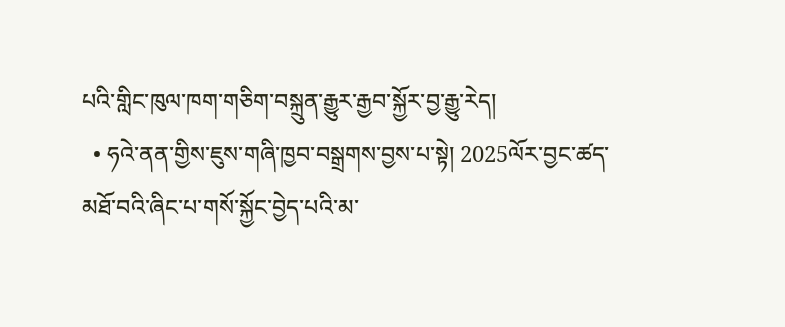པའི་གླིང་ཁུལ་ཁག་གཅིག་བསྐྲུན་རྒྱུར་རྒྱབ་སྐྱོར་བྱ་རྒྱུ་རེད།
  • ཧའེ་ནན་གྱིས་ཇུས་གཞི་ཁྱབ་བསྒྲགས་བྱས་པ་སྟེ། 2025ལོར་བྱང་ཚད་མཐོ་བའི་ཞིང་པ་གསོ་སྐྱོང་བྱེད་པའི་མ་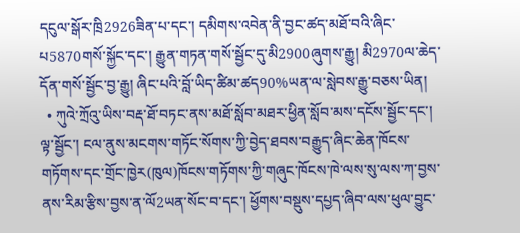དངུལ་སྒོར་ཁྲི2926ཟིན་པ་དང་། དམིགས་འབེན་ནི་བྱང་ཚད་མཐོ་བའི་ཞིང་པ5870གསོ་སྐྱོང་དང་། རྒྱུན་གཏན་གསོ་སྦྱོང་དུ་མི2900ཞུགས་རྒྱུ། མི2970ལ་ཆེད་དོན་གསོ་སྦྱོང་བྱ་རྒྱུ། ཞིང་པའི་བློ་ཡིད་ཚིམ་ཚད90%ཡན་ལ་སླེབས་རྒྱུ་བཅས་ཡིན།
  • ཀུའེ་ཀྲོའུ་ཡིས་བརྡ་ཐོ་བཏང་ནས་མཐོ་སློབ་མཐར་ཕྱིན་སློབ་མས་དངོས་སྦྱོང་དང་། ལྟ་སྦྱོང་། ངལ་ནུས་མངགས་གཏོང་སོགས་ཀྱི་བྱེད་ཐབས་བརྒྱུད་ཞིང་ཆེན་ཁོངས་གཏོགས་དང་གྲོང་ཁྱེར(ཁུལ)ཁོངས་གཏོགས་ཀྱི་གཞུང་ཁོངས་ཁེ་ལས་སུ་ལས་ཀ་བྱས་ནས་རིམ་རྩིས་བྱས་ན་ལོ2ཡན་སོང་བ་དང་། ཕྱོགས་བསྡུས་དཔྱད་ཞིབ་ལས་ཕུལ་བྱུང་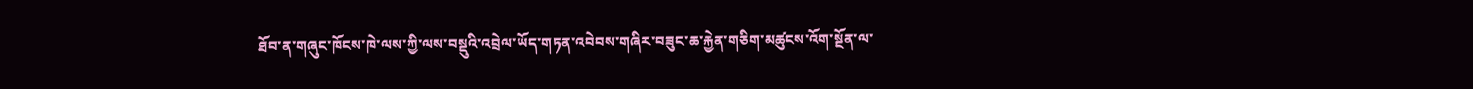ཐོབ་ན་གཞུང་ཁོངས་ཁེ་ལས་ཀྱི་ལས་བསྡུའི་འབྲེལ་ཡོད་གཏན་འབེབས་གཞིར་བཟུང་ཆ་རྐྱེན་གཅིག་མཚུངས་འོག་སྔོན་ལ་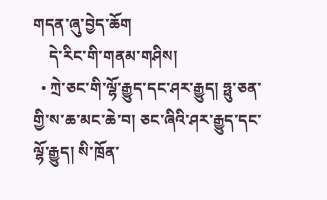གདན་ཞུ་བྱེད་ཆོག
    དེ་རིང་གི་གནམ་གཤིས།
  • ཀྲེ་ཅང་གི་ལྷོ་རྒྱུད་དང་ཤར་རྒྱུད། ཧྥུ་ཅན་གྱི་ས་ཆ་མང་ཆེ་བ། ཅང་ཞིའི་ཤར་རྒྱུད་དང་ལྷོ་རྒྱུད། སི་ཁྲོན་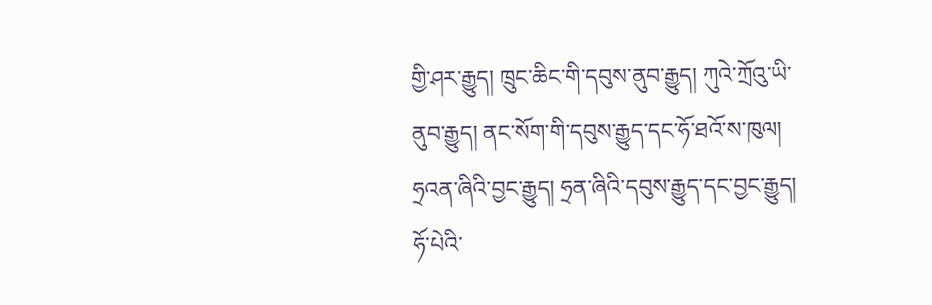གྱི་ཤར་རྒྱུད། ཁྲུང་ཆིང་གི་དབུས་ནུབ་རྒྱུད། ཀུའེ་ཀྲོའུ་ཡི་ནུབ་རྒྱུད། ནང་སོག་གི་དབུས་རྒྱུད་དང་ཧོ་ཐའོ་ས་ཁུལ། ཧྲའན་ཞིའི་བྱང་རྒྱུད། ཧྲན་ཞིའི་དབུས་རྒྱུད་དང་བྱང་རྒྱུད། ཧོ་པེའི་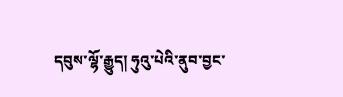དབུས་ལྷོ་རྒྱུད། ཧུའུ་པེའི་ནུབ་བྱང་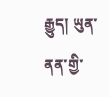རྒྱུད། ཡུན་ནན་གྱི་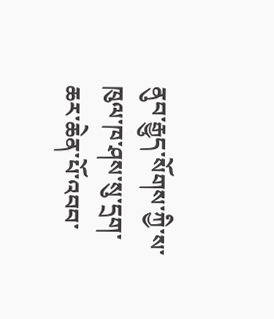ནུབ་རྒྱུད་སོགས་ཀྱི་ས་ཁུལ་ཁ་ཤས་སུ་དྲག་ཆར་ཆེན་པོ་འབབ་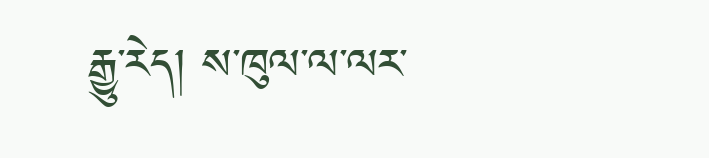རྒྱུ་རེད། ས་ཁུལ་ལ་ལར་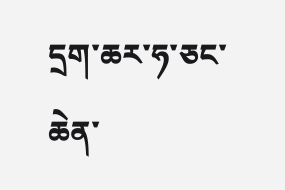དྲག་ཆར་ཧ་ཅང་ཆེན་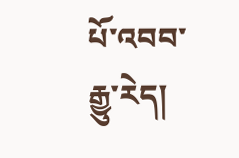པོ་འབབ་རྒྱུ་རེད།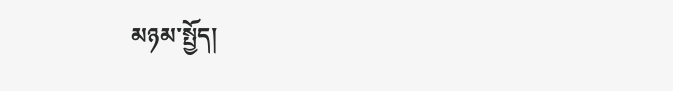མཉམ་སྤྱོད།